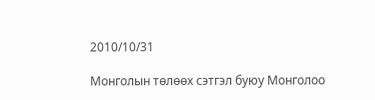2010/10/31

Монголын төлөөх сэтгэл буюу Монголоо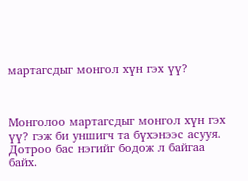мартагсдыг монгол хүн гэх үү?



Монголоо мартагсдыг монгол хүн гэх үү? гэж би уншигч та бүхэнээс асууя. Дотроо бас нэгийг бодож л байгаа байх.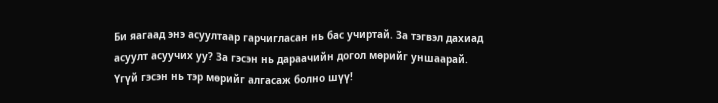Би яагаад энэ асуултаар гарчигласан нь бас учиртай. За тэгвэл дахиад асуулт асуучих уу? За гэсэн нь дараачийн догол мөрийг уншаарай. Үгүй гэсэн нь тэр мөрийг алгасаж болно шүү!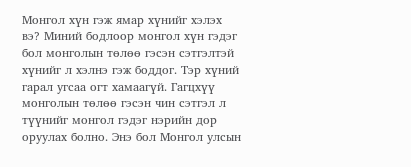Монгол хүн гэж ямар хүнийг хэлэх вэ? Миний бодлоор монгол хүн гэдэг бол монголын төлөө гэсэн сэтгэлтэй хүнийг л хэлнэ гэж боддог. Тэр хүний гарал угсаа огт хамаагүй. Гагцхүү монголын төлөө гэсэн чин сэтгэл л түүнийг монгол гэдэг нэрийн дор оруулах болно. Энэ бол Монгол улсын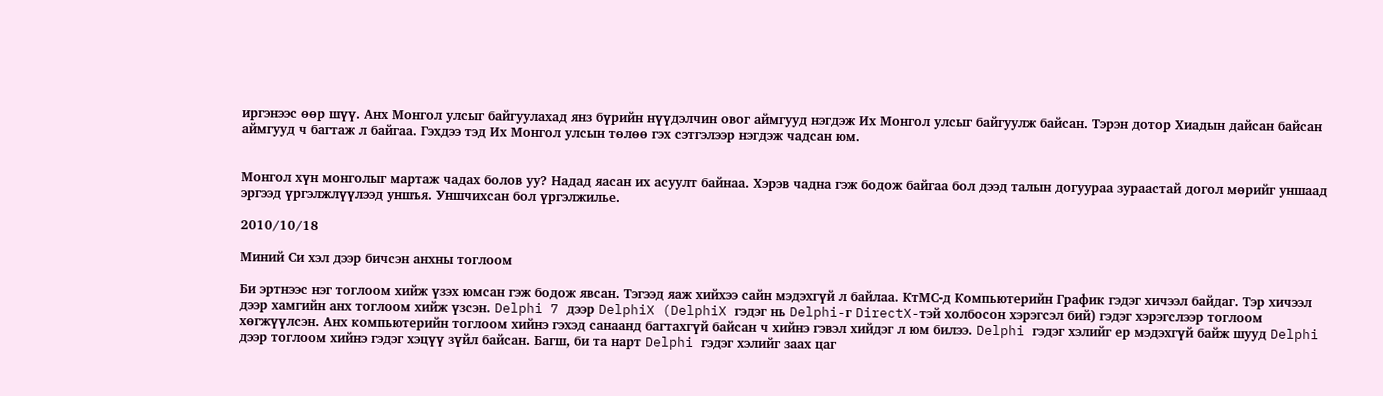иргэнээс өөр шүү. Анх Монгол улсыг байгуулахад янз бүрийн нүүдэлчин овог аймгууд нэгдэж Их Монгол улсыг байгуулж байсан. Тэрэн дотор Хиадын дайсан байсан аймгууд ч багтаж л байгаа. Гэхдээ тэд Их Монгол улсын төлөө гэх сэтгэлээр нэгдэж чадсан юм.


Монгол хүн монголыг мартаж чадах болов уу? Надад яасан их асуулт байнаа. Хэрэв чадна гэж бодож байгаа бол дээд талын догуураа зураастай догол мөрийг уншаад эргээд үргэлжлүүлээд уншъя. Уншчихсан бол үргэлжилье.

2010/10/18

Миний Си хэл дээр бичсэн анхны тоглоом

Би эртнээс нэг тоглоом хийж үзэх юмсан гэж бодож явсан. Тэгээд яаж хийхээ сайн мэдэхгүй л байлаа. КтМС-д Компьютерийн График гэдэг хичээл байдаг. Тэр хичээл дээр хамгийн анх тоглоом хийж үзсэн. Delphi 7 дээр DelphiX (DelphiX гэдэг нь Delphi-г DirectX-тэй холбосон хэрэгсэл бий) гэдэг хэрэгслээр тоглоом хөгжүүлсэн. Анх компьютерийн тоглоом хийнэ гэхэд санаанд багтахгүй байсан ч хийнэ гэвэл хийдэг л юм билээ. Delphi гэдэг хэлийг ер мэдэхгүй байж шууд Delphi дээр тоглоом хийнэ гэдэг хэцүү зүйл байсан. Багш, би та нарт Delphi гэдэг хэлийг заах цаг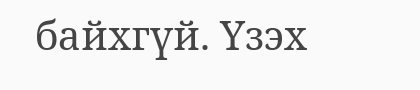байхгүй. Үзэх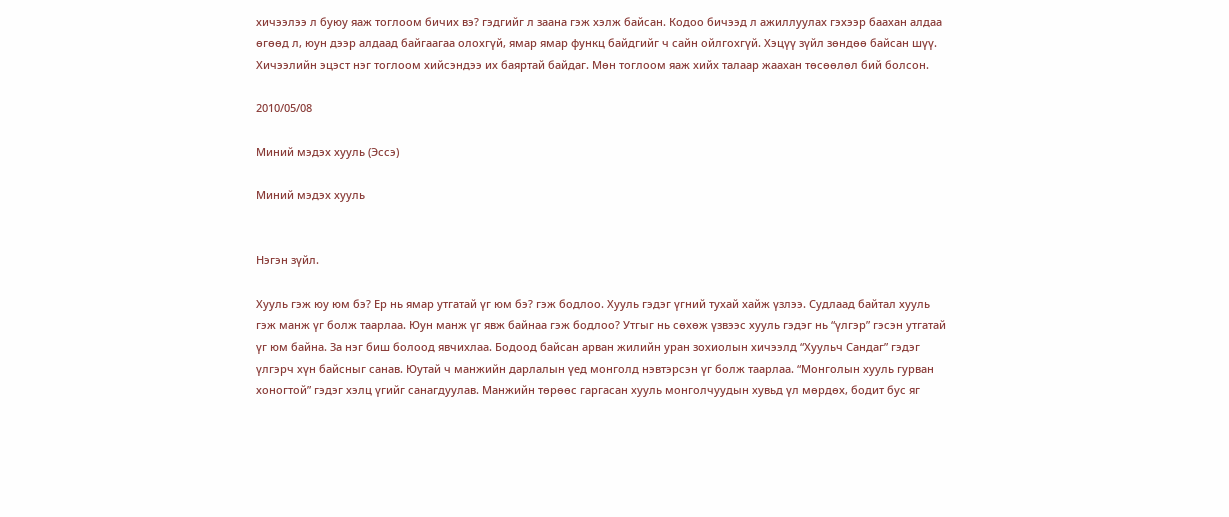хичээлээ л буюу яаж тоглоом бичих вэ? гэдгийг л заана гэж хэлж байсан. Кодоо бичээд л ажиллуулах гэхээр баахан алдаа өгөөд л, юун дээр алдаад байгаагаа олохгүй, ямар ямар функц байдгийг ч сайн ойлгохгүй. Хэцүү зүйл зөндөө байсан шүү. Хичээлийн эцэст нэг тоглоом хийсэндээ их баяртай байдаг. Мөн тоглоом яаж хийх талаар жаахан төсөөлөл бий болсон.

2010/05/08

Миний мэдэх хууль (Эссэ)

Миний мэдэх хууль


Нэгэн зүйл.

Хууль гэж юу юм бэ? Ер нь ямар утгатай үг юм бэ? гэж бодлоо. Хууль гэдэг үгний тухай хайж үзлээ. Судлаад байтал хууль гэж манж үг болж таарлаа. Юун манж үг явж байнаа гэж бодлоо? Утгыг нь сөхөж үзвээс хууль гэдэг нь “үлгэр” гэсэн утгатай үг юм байна. За нэг биш болоод явчихлаа. Бодоод байсан арван жилийн уран зохиолын хичээлд “Хуульч Сандаг” гэдэг үлгэрч хүн байсныг санав. Юутай ч манжийн дарлалын үед монголд нэвтэрсэн үг болж таарлаа. “Монголын хууль гурван хоногтой” гэдэг хэлц үгийг санагдуулав. Манжийн төрөөс гаргасан хууль монголчуудын хувьд үл мөрдөх, бодит бус яг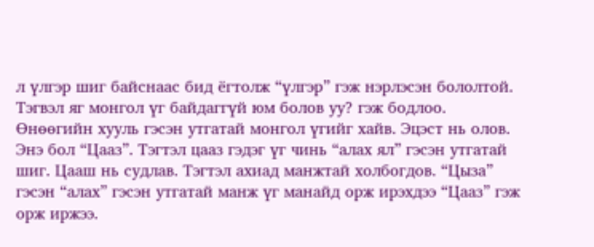л үлгэр шиг байснаас бид ёгтолж “үлгэр” гэж нэрлэсэн бололтой. Тэгвэл яг монгол үг байдаггүй юм болов уу? гэж бодлоо. Өнөөгийн хууль гэсэн утгатай монгол үгийг хайв. Эцэст нь олов. Энэ бол “Цааз”. Тэгтэл цааз гэдэг үг чинь “алах ял” гэсэн утгатай шиг. Цааш нь судлав. Тэгтэл ахиад манжтай холбогдов. “Цыза” гэсэн “алах” гэсэн утгатай манж үг манайд орж ирэхдээ “Цааз” гэж орж иржээ.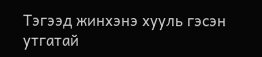Тэгээд жинхэнэ хууль гэсэн утгатай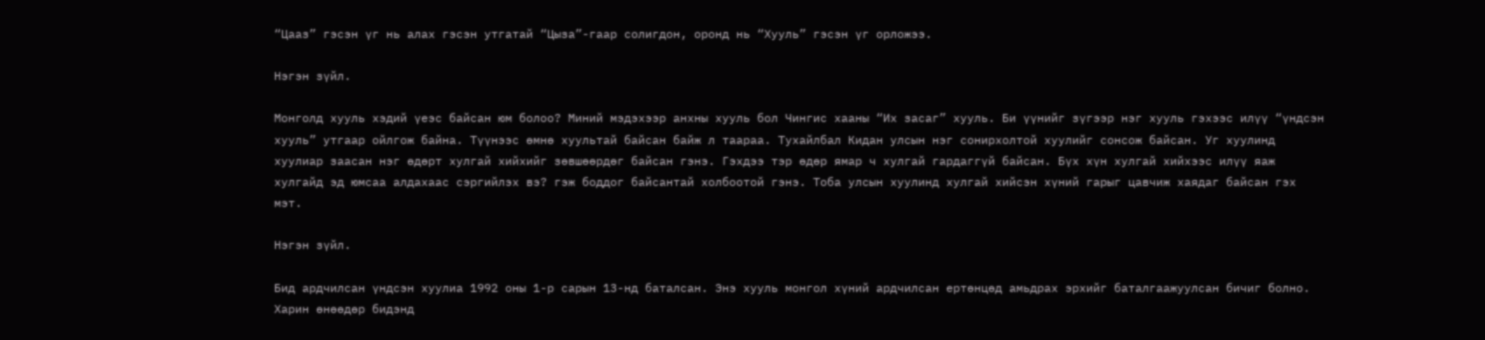“Цааз” гэсэн үг нь алах гэсэн утгатай “Цыза”-гаар солигдон, оронд нь “Хууль” гэсэн үг орложээ.

Нэгэн зүйл.

Монголд хууль хэдий үеэс байсан юм болоо? Миний мэдэхээр анхны хууль бол Чингис хааны “Их засаг” хууль. Би үүнийг зүгээр нэг хууль гэхээс илүү “үндсэн хууль” утгаар ойлгож байна. Түүнээс өмнө хуультай байсан байж л таараа. Тухайлбал Кидан улсын нэг сонирхолтой хуулийг сонсож байсан. Уг хуулинд хуулиар заасан нэг өдөрт хулгай хийхийг зөвшөөрдөг байсан гэнэ. Гэхдээ тэр өдөр ямар ч хулгай гардаггүй байсан. Бүх хүн хулгай хийхээс илүү яаж хулгайд эд юмсаа алдахаас сэргийлэх вэ? гэж боддог байсантай холбоотой гэнэ. Тоба улсын хуулинд хулгай хийсэн хүний гарыг цавчиж хаядаг байсан гэх мэт.

Нэгэн зүйл.

Бид ардчилсан үндсэн хуулиа 1992 оны 1-р сарын 13-нд баталсан. Энэ хууль монгол хүний ардчилсан ертөнцөд амьдрах эрхийг баталгаажуулсан бичиг болно. Харин өнөөдөр бидэнд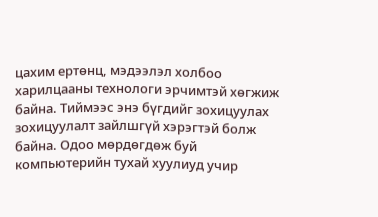цахим ертөнц, мэдээлэл холбоо харилцааны технологи эрчимтэй хөгжиж байна. Тиймээс энэ бүгдийг зохицуулах зохицуулалт зайлшгүй хэрэгтэй болж байна. Одоо мөрдөгдөж буй компьютерийн тухай хуулиуд учир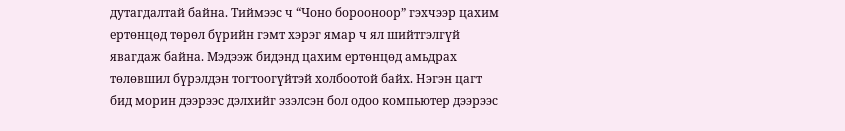дутагдалтай байна. Тиймээс ч “Чоно борооноор” гэхчээр цахим ертөнцөд төрөл бүрийн гэмт хэрэг ямар ч ял шийтгэлгүй явагдаж байна. Мэдээж бидэнд цахим ертөнцөд амьдрах төлөвшил бүрэлдэн тогтоогүйтэй холбоотой байх. Нэгэн цагт бид морин дээрээс дэлхийг эзэлсэн бол одоо компьютер дээрээс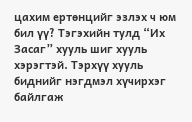цахим ертөнцийг эзлэх ч юм бил үү? Тэгэхийн тулд “Их Засаг” хууль шиг хууль хэрэгтэй. Тэрхүү хууль биднийг нэгдмэл хүчирхэг байлгаж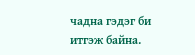чадна гэдэг би итгэж байна.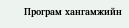Програм хангамжийн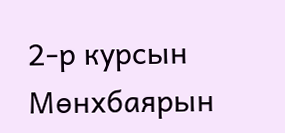2-р курсын Мөнхбаярын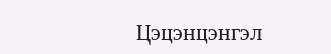Цэцэнцэнгэл